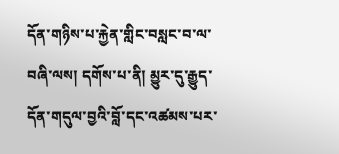དོན་གཉིས་པ་རྐྱེན་གླིང་བསླང་བ་ལ་བཞི་ལས། དགོས་པ་ནི། མྱུར་དུ་རྒྱུད་དོན་གདུལ་བྱའི་བློ་དང་འཚམས་པར་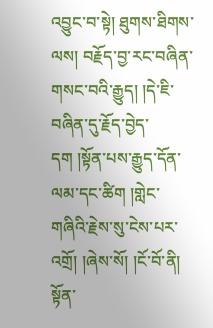འབྱུང་བ་སྟེ། ཐུགས་ཐིགས་ལས། བརྗོད་བྱ་རང་བཞིན་གསང་བའི་རྒྱུད། །དེ་ཇི་བཞིན་དུ་རྗོད་བྱེད་དག །སྟོན་པས་རྒྱུད་དོན་ལམ་དང་ཚིག །གླེང་གཞིའི་རྗེས་སུ་ངེས་པར་འགྲོ། །ཞེས་སོ། །ངོ་བོ་ནི། སྟོན་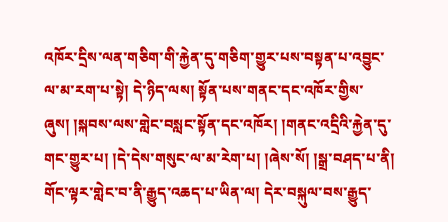འཁོར་དྲིས་ལན་གཅིག་གི་རྐྱེན་དུ་གཅིག་གྱུར་པས་བསྟན་པ་འབྱུང་ལ་མ་རག་པ་སྟེ། དེ་ཉིད་ལས། སྟོན་པས་གནང་དང་འཁོར་གྱིས་ཞུས། །སྐབས་ལས་གླེང་བསླང་སྟོན་དང་འཁོར། །གནང་འདྲིའི་རྐྱེན་དུ་གང་གྱུར་པ། །དེ་དེས་གསུང་ལ་མ་རེག་པ། །ཞེས་སོ། །སྒྲ་བཤད་པ་ནི། གོང་ལྟར་གླེང་བ་ནི་རྒྱུད་འཆད་པ་ཡིན་ལ། དེར་བསྐུལ་བས་རྒྱུད་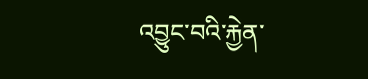འབྱུང་བའི་རྐྱེན་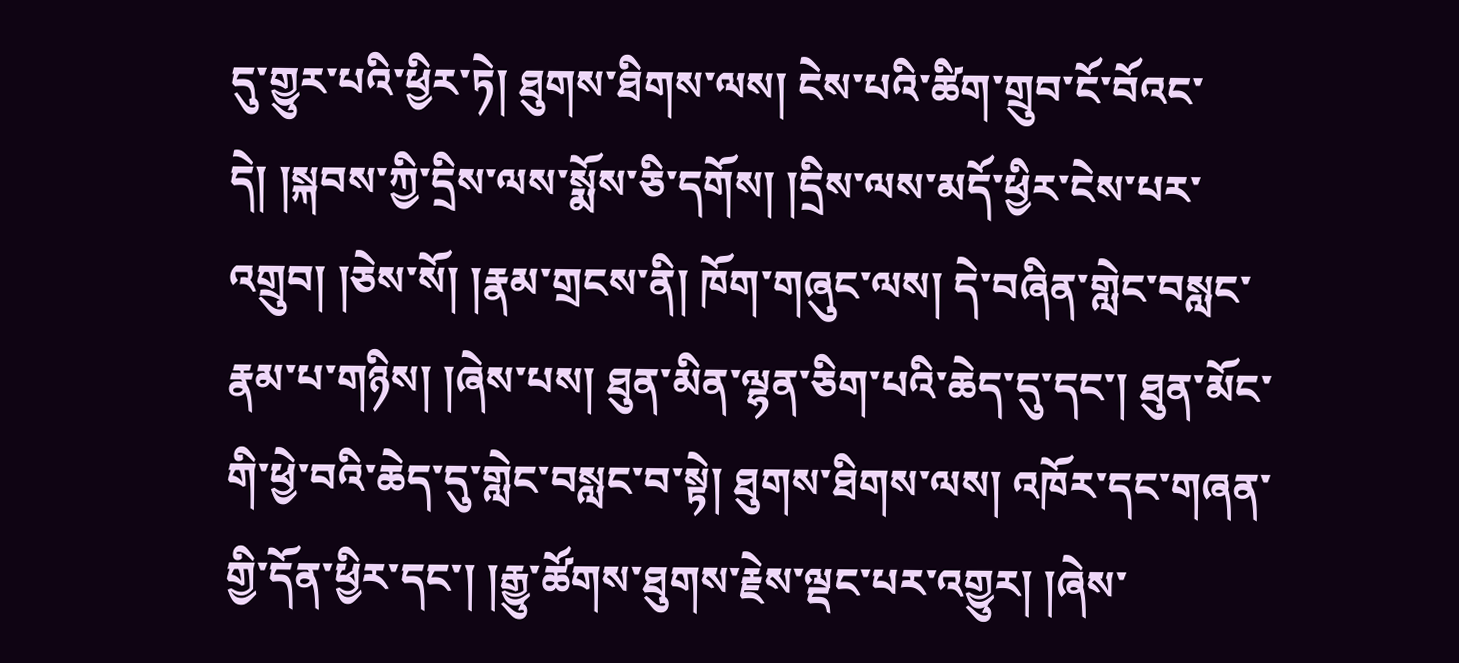དུ་གྱུར་པའི་ཕྱིར་ཏེ། ཐུགས་ཐིགས་ལས། ངེས་པའི་ཚིག་གྲུབ་ངོ་བོའང་དེ། །སྐབས་ཀྱི་དྲིས་ལས་སྨོས་ཅི་དགོས། །དྲིས་ལས་མདོ་ཕྱིར་ངེས་པར་འགྲུབ། །ཅེས་སོ། །རྣམ་གྲངས་ནི། ཁོག་གཞུང་ལས། དེ་བཞིན་གླེང་བསླང་རྣམ་པ་གཉིས། །ཞེས་པས། ཐུན་མིན་ལྷན་ཅིག་པའི་ཆེད་དུ་དང་། ཐུན་མོང་གི་ཕྱེ་བའི་ཆེད་དུ་གླེང་བསླང་བ་སྟེ། ཐུགས་ཐིགས་ལས། འཁོར་དང་གཞན་གྱི་དོན་ཕྱིར་དང་། །རྒྱུ་ཚོགས་ཐུགས་རྗེས་ལྡང་པར་འགྱུར། །ཞེས་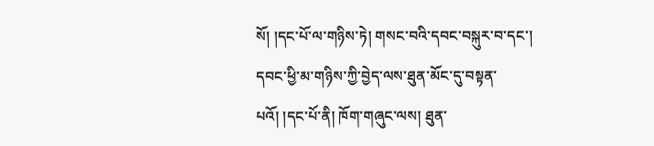སོ། །དང་པོ་ལ་གཉིས་ཏེ། གསང་བའི་དབང་བསྐུར་བ་དང་། དབང་ཕྱི་མ་གཉིས་ཀྱི་བྱེད་ལས་ཐུན་མོང་དུ་བསྟན་པའོ། །དང་པོ་ནི། ཁོག་གཞུང་ལས། ཐུན་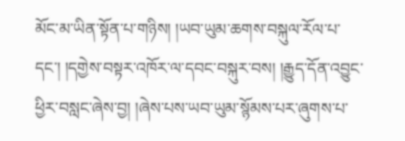མོང་མ་ཡིན་སྟོན་པ་གཉིས། །ཡབ་ཡུམ་ཆགས་བསྐུལ་རོལ་པ་དང་། །དགྱེས་བསྟར་འཁོར་ལ་དབང་བསྐུར་བས། །རྒྱུད་དོན་འབྱུང་ཕྱིར་བསླང་ཞེས་བྱ། །ཞེས་པས་ཡབ་ཡུམ་སྙོམས་པར་ཞུགས་པ་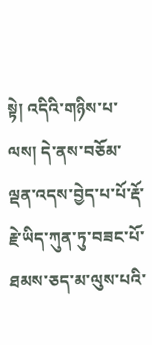སྟེ། འདིའི་གཉིས་པ་ལས། དེ་ནས་བཅོམ་ལྡན་འདས་བྱེད་པ་པོ་རྡོ་རྗེ་ཡིད་ཀུན་ཏུ་བཟང་པོ་ཐམས་ཅད་མ་ལུས་པའི་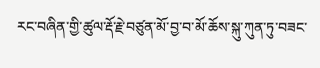རང་བཞིན་གྱི་ཚུལ་རྡོ་རྗེ་བཙུན་མོ་བྱ་བ་མོ་ཆོས་སྐུ་ཀུན་ཏུ་བཟང་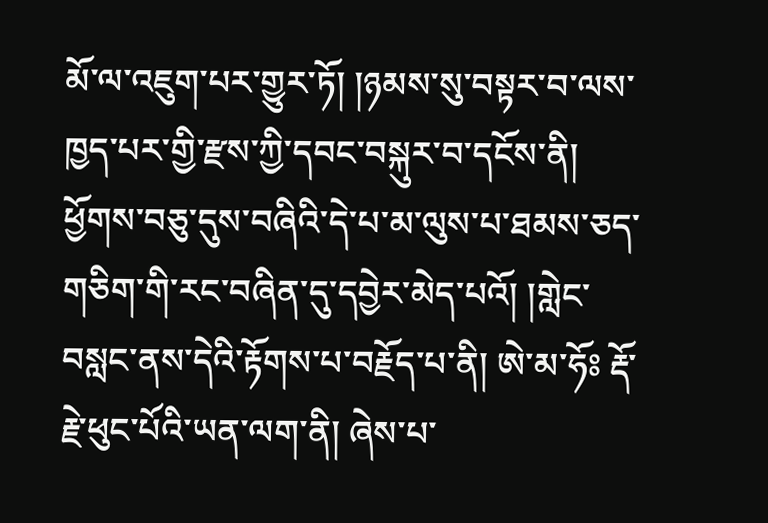མོ་ལ་འཇུག་པར་གྱུར་ཏོ། །ཉམས་སུ་བསྟར་བ་ལས་ཁྱད་པར་གྱི་རྫས་ཀྱི་དབང་བསྐུར་བ་དངོས་ནི། ཕྱོགས་བཅུ་དུས་བཞིའི་དེ་པ་མ་ལུས་པ་ཐམས་ཅད་གཅིག་གི་རང་བཞིན་དུ་དབྱེར་མེད་པའོ། །གླེང་བསླང་ནས་དེའི་རྟོགས་པ་བརྗོད་པ་ནི། ཨེ་མ་ཧོཿ རྡོ་རྗེ་ཕུང་པོའི་ཡན་ལག་ནི། ཞེས་པ་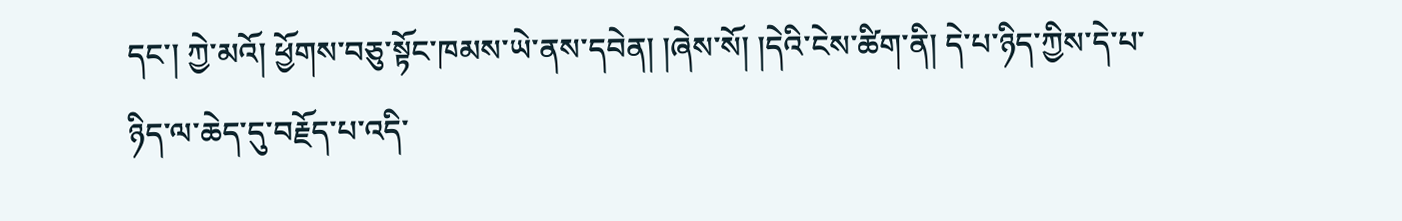དང་། ཀྱེ་མའོ། ཕྱོགས་བཅུ་སྟོང་ཁམས་ཡེ་ནས་དབེན། །ཞེས་སོ། །དེའི་ངེས་ཚིག་ནི། དེ་པ་ཉིད་ཀྱིས་དེ་པ་ཉིད་ལ་ཆེད་དུ་བརྗོད་པ་འདི་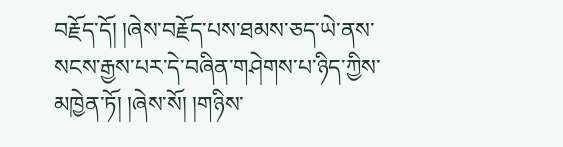བརྗོད་དོ། །ཞེས་བརྗོད་པས་ཐམས་ཅད་ཡེ་ནས་སངས་རྒྱས་པར་དེ་བཞིན་གཤེགས་པ་ཉིད་ཀྱིས་མཁྱེན་ཏོ། །ཞེས་སོ། །གཉིས་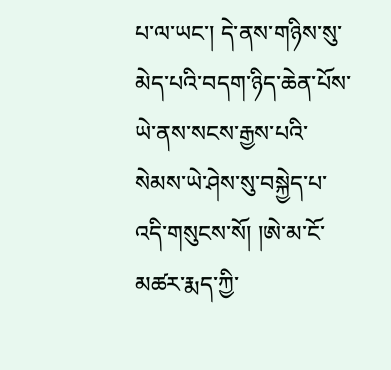པ་ལ་ཡང་། དེ་ནས་གཉིས་སུ་མེད་པའི་བདག་ཉིད་ཆེན་པོས་ཡེ་ནས་སངས་རྒྱས་པའི་སེམས་ཡེ་ཤེས་སུ་བསྐྱེད་པ་འདི་གསུངས་སོ། །ཨེ་མ་ངོ་མཚར་རྨད་ཀྱི་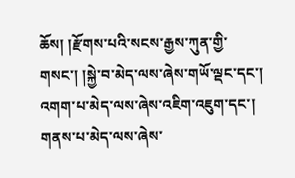ཆོས། །རྫོགས་པའི་སངས་རྒྱས་ཀུན་གྱི་གསང་། །སྐྱེ་བ་མེད་ལས་ཞེས་གཡོ་ལྡང་དང་། འགག་པ་མེད་ལས་ཞེས་འཇིག་འཇུག་དང་། གནས་པ་མེད་ལས་ཞེས་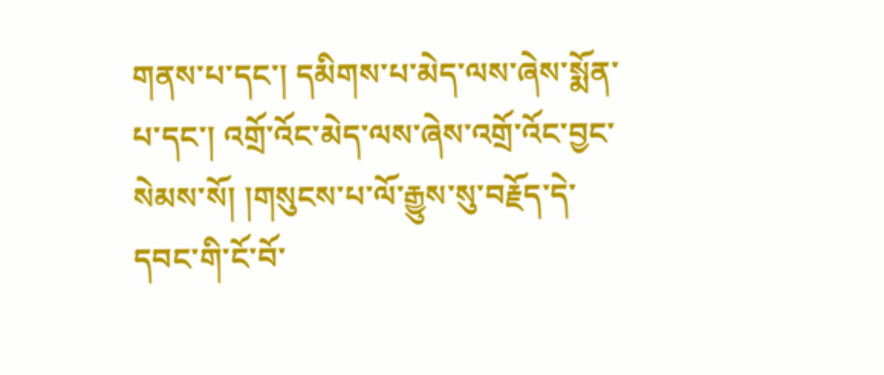གནས་པ་དང་། དམིགས་པ་མེད་ལས་ཞེས་སྨོན་པ་དང་། འགྲོ་འོང་མེད་ལས་ཞེས་འགྲོ་འོང་བྱང་སེམས་སོ། །གསུངས་པ་ལོ་རྒྱུས་སུ་བརྗོད་དེ་དབང་གི་ངོ་བོ་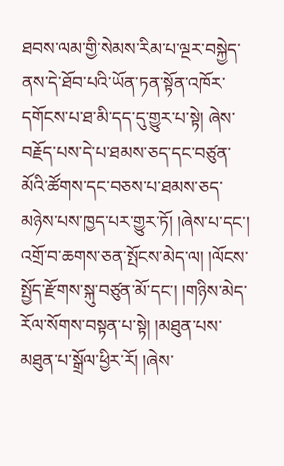ཐབས་ལམ་གྱི་སེམས་རིམ་པ་ལྔར་བསྐྱེད་ནས་དེ་ཐོབ་པའི་ཡོན་ཏན་སྟོན་འཁོར་དགོངས་པ་ཐ་མི་དད་དུ་གྱུར་པ་སྟེ། ཞེས་བརྗོད་པས་དེ་པ་ཐམས་ཅད་དང་བཙུན་མོའི་ཚོགས་དང་བཅས་པ་ཐམས་ཅད་མཉེས་པས་ཁྱད་པར་གྱུར་ཏོ། །ཞེས་པ་དང་། འགྲོ་བ་ཆགས་ཅན་སྤོངས་མེད་ལ། །ལོངས་སྤྱོད་རྫོགས་སྐུ་བཙུན་མོ་དང་། །གཉིས་མེད་རོལ་སོགས་བསྟན་པ་སྟེ། །མཐུན་པས་མཐུན་པ་སྒྲོལ་ཕྱིར་རོ། །ཞེས་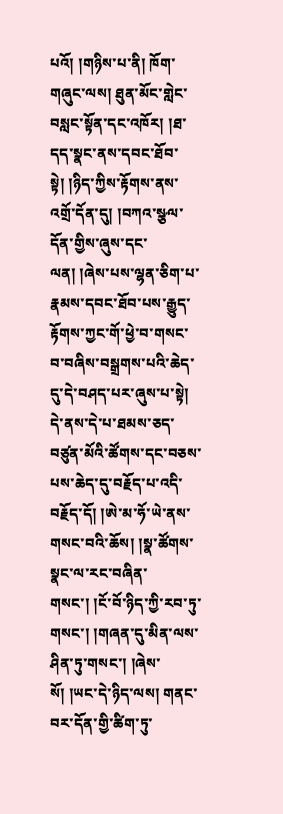པའོ། །གཉིས་པ་ནི། ཁོག་གཞུང་ལས། ཐུན་མོང་གླེང་བསླང་སྟོན་དང་འཁོར། །ཐ་དད་སྣང་ནས་དབང་ཐོབ་སྟེ། །ཉིད་ཀྱིས་རྟོགས་ནས་འགྲོ་དོན་དུ། །བཀའ་སྩལ་དོན་གྱིས་ཞུས་དང་ལན། །ཞེས་པས་ལྷན་ཅིག་པ་རྣམས་དབང་ཐོབ་པས་རྒྱུད་རྟོགས་ཀྱང་གོ་ཕྱེ་བ་གསང་བ་བཞིས་བསྒྲགས་པའི་ཆེད་དུ་དེ་བཤད་པར་ཞུས་པ་སྟེ། དེ་ནས་དེ་པ་ཐམས་ཅད་བཙུན་མོའི་ཚོགས་དང་བཅས་པས་ཆེད་དུ་བརྗོད་པ་འདི་བརྗོད་དོ། །ཨེ་མ་ཧོ་ཡེ་ནས་གསང་བའི་ཆོས། །སྣ་ཚོགས་སྣང་ལ་རང་བཞིན་གསང་། །ངོ་བོ་ཉིད་ཀྱི་རབ་ཏུ་གསང་། །གཞན་དུ་མིན་ལས་ཤིན་ཏུ་གསང་། །ཞེས་སོ། །ཡང་དེ་ཉིད་ལས། གནང་བར་དོན་གྱི་ཚིག་ཏུ་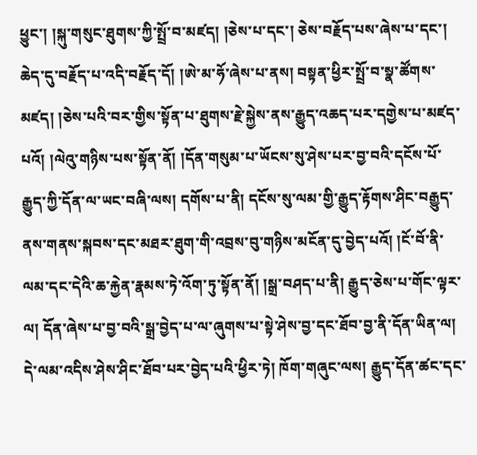ཕྱུང་། །སྐུ་གསུང་ཐུགས་ཀྱི་སྤྲོ་བ་མཛད། །ཅེས་པ་དང་། ཅེས་བརྗོད་པས་ཞེས་པ་དང་། ཆེད་དུ་བརྗོད་པ་འདི་བརྗོད་དོ། །ཨེ་མ་ཧོ་ཞེས་པ་ནས། བསྟན་ཕྱིར་སྤྲོ་བ་སྣ་ཚོགས་མཛད། །ཅེས་པའི་བར་གྱིས་སྟོན་པ་ཐུགས་རྗེ་སྐྱེས་ནས་རྒྱུད་འཆད་པར་དགྱེས་པ་མཛད་པའོ། །ལེའུ་གཉིས་པས་སྟོན་ནོ། །དོན་གསུམ་པ་ཡོངས་སུ་ཤེས་པར་བྱ་བའི་དངོས་པོ་རྒྱུད་ཀྱི་དོན་ལ་ཡང་བཞི་ལས། དགོས་པ་ནི། དངོས་སུ་ལམ་གྱི་རྒྱུད་རྟོགས་ཤིང་བརྒྱུད་ནས་གནས་སྐབས་དང་མཐར་ཐུག་གི་འབྲས་བུ་གཉིས་མངོན་དུ་བྱེད་པའོ། །ངོ་བོ་ནི་ལམ་དང་དེའི་ཆ་རྐྱེན་རྣམས་ཏེ་འོག་ཏུ་སྟོན་ནོ། །སྒྲ་བཤད་པ་ནི། རྒྱུད་ཅེས་པ་གོང་ལྟར་ལ། དོན་ཞེས་པ་བྱ་བའི་སྒྲ་བྱེད་པ་ལ་ཞུགས་པ་སྟེ་ཤེས་བྱ་དང་ཐོབ་བྱ་ནི་དོན་ཡིན་ལ། དེ་ལམ་འདིས་ཤེས་ཤིང་ཐོབ་པར་བྱེད་པའི་ཕྱིར་ཏེ། ཁོག་གཞུང་ལས། རྒྱུད་དོན་ཚང་དང་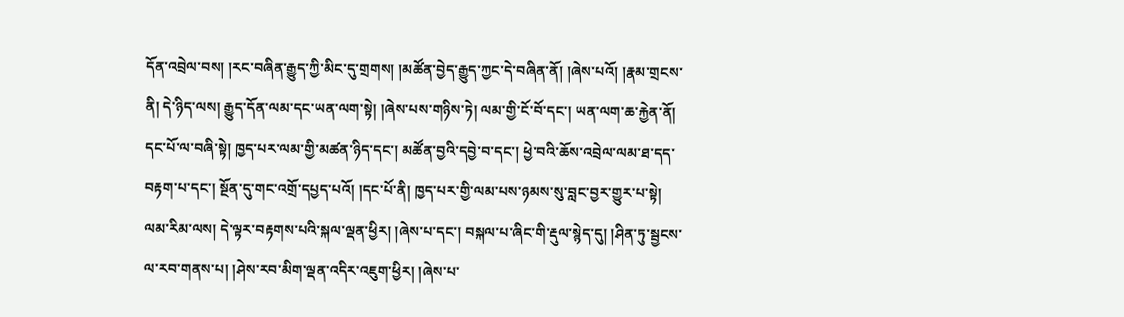དོན་འབྲེལ་བས། །རང་བཞིན་རྒྱུད་ཀྱི་མིང་དུ་གྲགས། །མཚོན་བྱེད་རྒྱུད་ཀྱང་དེ་བཞིན་ནོ། །ཞེས་པའོ། །རྣམ་གྲངས་ནི། དེ་ཉིད་ལས། རྒྱུད་དོན་ལམ་དང་ཡན་ལག་སྟེ། །ཞེས་པས་གཉིས་ཏེ། ལམ་གྱི་ངོ་བོ་དང་། ཡན་ལག་ཆ་རྐྱེན་ནོ། དང་པོ་ལ་བཞི་སྟེ། ཁྱད་པར་ལམ་གྱི་མཚན་ཉིད་དང་། མཚོན་བྱའི་དབྱེ་བ་དང་། ཕྱེ་བའི་ཆོས་འབྲེལ་ལམ་ཐ་དད་བརྟག་པ་དང་། སྔོན་དུ་གང་འགྲོ་དཔྱད་པའོ། །དང་པོ་ནི། ཁྱད་པར་གྱི་ལམ་པས་ཉམས་སུ་བླང་བྱར་གྱུར་པ་སྟེ། ལམ་རིམ་ལས། དེ་ལྟར་བརྟགས་པའི་སྐལ་ལྡན་ཕྱིར། །ཞེས་པ་དང་། བསྐལ་པ་ཞིང་གི་རྡུལ་སྙེད་དུ། །ཤིན་ཏུ་སྦྱངས་ལ་རབ་གནས་པ། །ཤེས་རབ་མིག་ལྡན་འདིར་འཇུག་ཕྱིར། །ཞེས་པ་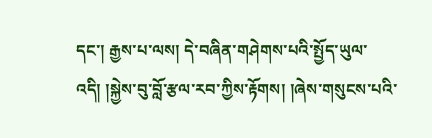དང་། རྒྱས་པ་ལས། དེ་བཞིན་གཤེགས་པའི་སྤྱོད་ཡུལ་འདི། །སྐྱེས་བུ་བློ་རྩལ་རབ་ཀྱིས་རྟོགས། །ཞེས་གསུངས་པའི་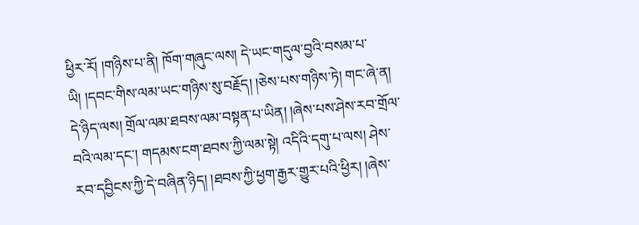ཕྱིར་རོ། །གཉིས་པ་ནི། ཁོག་གཞུང་ལས། དེ་ཡང་གདུལ་བྱའི་བསམ་པ་ཡི། །དབང་གིས་ལམ་ཡང་གཉིས་སུ་བརྗོད། །ཅེས་པས་གཉིས་ཏེ། གང་ཞེ་ན། དེ་ཉིད་ལས། གྲོལ་ལམ་ཐབས་ལམ་བསྟན་པ་ཡིན། །ཞེས་པས་ཤེས་རབ་གྲོལ་བའི་ལམ་དང་། གདམས་ངག་ཐབས་ཀྱི་ལམ་སྟེ། འདིའི་དགུ་པ་ལས། ཤེས་རབ་དབྱིངས་ཀྱི་དེ་བཞིན་ཉིད། །ཐབས་ཀྱི་ཕྱག་རྒྱར་གྱུར་པའི་ཕྱིར། །ཞེས་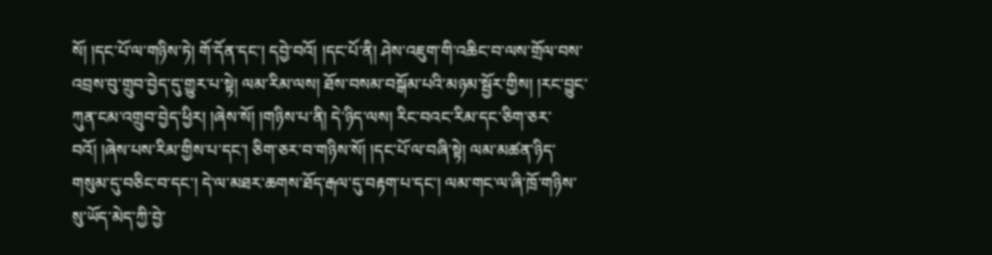སོ། །དང་པོ་ལ་གཉིས་ཏེ། གོ་དོན་དང་། དབྱེ་བའོ། །དང་པོ་ནི། ཤེས་འཇུག་གི་འཆིང་བ་ལས་གྲོལ་བས་འབྲས་བུ་གྲུབ་བྱེད་དུ་གྱུར་པ་སྟེ། ལམ་རིམ་ལས། ཐོས་བསམ་བསྒོམ་པའི་མཉམ་སྦྱོར་གྱིས། །རང་བྱུང་ཀུན་ངམ་འགྲུབ་བྱེད་ཕྱིར། །ཞེས་སོ། །གཉིས་པ་ནི། དེ་ཉིད་ལས། རིང་བའང་རིམ་དང་ཅིག་ཅར་བའོ། །ཞེས་པས་རིམ་གྱིས་པ་དང་། ཅིག་ཅར་བ་གཉིས་སོ། །དང་པོ་ལ་བཞི་སྟེ། ལམ་མཚན་ཉིད་གསུམ་དུ་བཅིང་བ་དང་། དེ་ལ་མཐར་ཆགས་ཐོད་རྒལ་དུ་བརྟག་པ་དང་། ལམ་གང་ལ་ཞི་ཁྲོ་གཉིས་སུ་ཡོད་མེད་ཀྱི་བྱེ་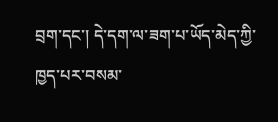བྲག་དང་། དེ་དག་ལ་ཟག་པ་ཡོད་མེད་ཀྱི་ཁྱད་པར་བསམ་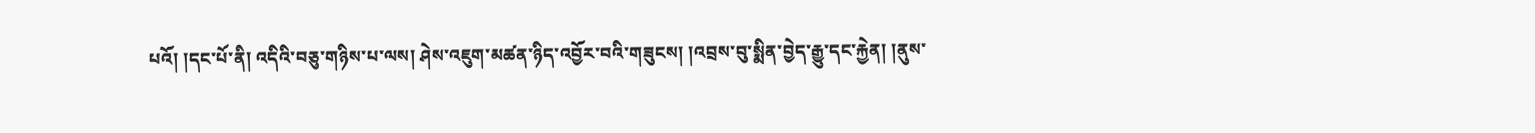པའོ། །དང་པོ་ནི། འདིའི་བཅུ་གཉིས་པ་ལས། ཤེས་འཇུག་མཚན་ཉིད་འབྱོར་བའི་གཟུངས། །འབྲས་བུ་སྨིན་བྱེད་རྒྱུ་དང་རྐྱེན། །ནུས་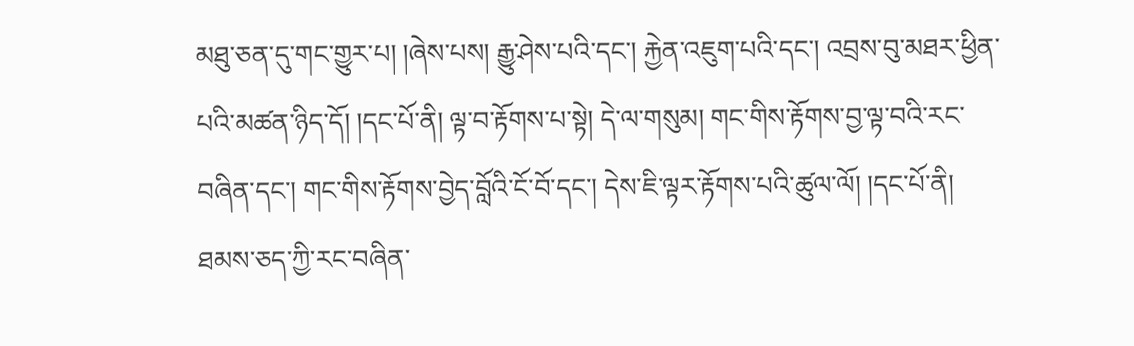མཐུ་ཅན་དུ་གང་གྱུར་པ། །ཞེས་པས། རྒྱུ་ཤེས་པའི་དང་། རྐྱེན་འཇུག་པའི་དང་། འབྲས་བུ་མཐར་ཕྱིན་པའི་མཚན་ཉིད་དོ། །དང་པོ་ནི། ལྟ་བ་རྟོགས་པ་སྟེ། དེ་ལ་གསུམ། གང་གིས་རྟོགས་བྱ་ལྟ་བའི་རང་བཞིན་དང་། གང་གིས་རྟོགས་བྱེད་བློའི་ངོ་བོ་དང་། དེས་ཇི་ལྟར་རྟོགས་པའི་ཚུལ་ལོ། །དང་པོ་ནི། ཐམས་ཅད་ཀྱི་རང་བཞིན་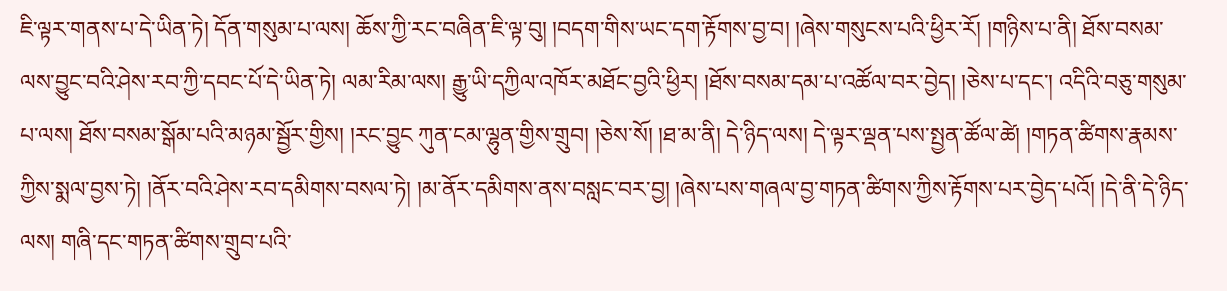ཇི་ལྟར་གནས་པ་དེ་ཡིན་ཏེ། དོན་གསུམ་པ་ལས། ཆོས་ཀྱི་རང་བཞིན་ཇི་ལྟ་བུ། །བདག་གིས་ཡང་དག་རྟོགས་བྱ་བ། །ཞེས་གསུངས་པའི་ཕྱིར་རོ། །གཉིས་པ་ནི། ཐོས་བསམ་ལས་བྱུང་བའི་ཤེས་རབ་ཀྱི་དབང་པོ་དེ་ཡིན་ཏེ། ལམ་རིམ་ལས། རྒྱུ་ཡི་དཀྱིལ་འཁོར་མཐོང་བྱའི་ཕྱིར། །ཐོས་བསམ་དམ་པ་འཚོལ་བར་བྱེད། །ཅེས་པ་དང་། འདིའི་བཅུ་གསུམ་པ་ལས། ཐོས་བསམ་སྒོམ་པའི་མཉམ་སྦྱོར་གྱིས། །རང་བྱུང ཀུན་ངམ་ལྷུན་གྱིས་གྲུབ། །ཅེས་སོ། །ཐ་མ་ནི། དེ་ཉིད་ལས། དེ་ལྟར་ལྡན་པས་སྤྱན་ཚོལ་ཚེ། །གཏན་ཚིགས་རྣམས་ཀྱིས་སྨལ་བྱས་ཏེ། །ནོར་བའི་ཤེས་རབ་དམིགས་བསལ་ཏེ། །མ་ནོར་དམིགས་ནས་བསླང་བར་བྱ། །ཞེས་པས་གཞལ་བྱ་གཏན་ཚིགས་ཀྱིས་རྟོགས་པར་བྱེད་པའོ། །དེ་ནི་དེ་ཉིད་ལས། གཞི་དང་གཏན་ཚིགས་གྲུབ་པའི་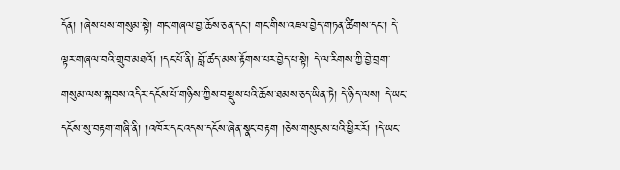དོན། །ཞེས་པས་གསུམ་སྟེ། གང་གཞལ་བྱ་ཆོས་ཅན་དང་། གང་གིས་འཇལ་བྱེད་གཏན་ཚིགས་དང་། དེ་ལྟར་གཞལ་བའི་གྲུབ་མཐའོ། །དང་པོ་ནི། བློ་ཚད་མས་རྟོགས་པར་བྱེད་པ་སྟེ། དེ་ལ་རིགས་ཀྱི་བྱེ་བྲག་གསུམ་ལས་སྐབས་འདིར་དངོས་པོ་གཉིས་ཀྱིས་བསྡུས་པའི་ཆོས་ཐམས་ཅད་ཡིན་ཏེ། དེ་ཉིད་ལས། དེ་ཡང་དངོས་སུ་བརྟག་གཞི་ནི། །འཁོར་དང་འདས་དངོས་ཞེན་སྣང་བརྟག །ཅེས་གསུངས་པའི་ཕྱིར་རོ། །དེ་ཡང་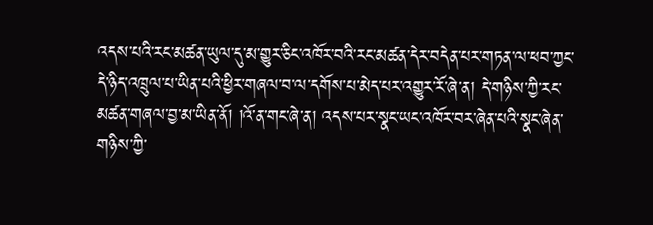འདས་པའི་རང་མཚན་ཡུལ་དུ་མ་གྱུར་ཅིང་འཁོར་བའི་རང་མཚན་དེར་བདེན་པར་གཏན་ལ་ཕབ་ཀྱང་དེ་ཉིད་འཁྲུལ་པ་ཡིན་པའི་ཕྱིར་གཞལ་བ་ལ་དགོས་པ་མེད་པར་འགྱུར་རོ་ཞེ་ན། དེ་གཉིས་ཀྱི་རང་མཚན་གཞལ་བྱ་མ་ཡིན་ནོ། །འོ་ན་གང་ཞེ་ན། འདས་པར་སྣང་ཡང་འཁོར་བར་ཞེན་པའི་སྣང་ཞེན་གཉིས་ཀྱི་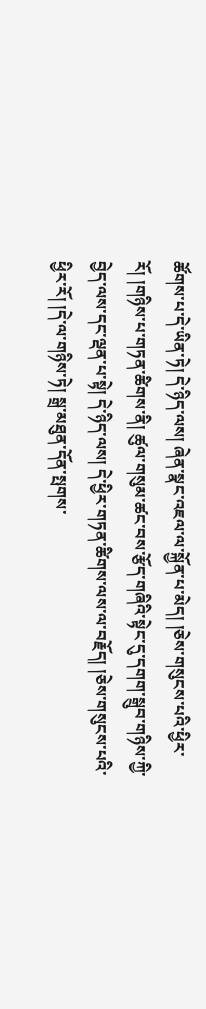ཚོགས་པ་དེ་ཡིན་ཏེ། དེ་ཉིད་ལས། ཞེན་སྣང་འཇལ་ལ་སྐྱོན་པ་མེད། །ཅེས་གསུངས་པའི་ཕྱིར་རོ། །གཉིས་པ་གཏན་ཚིགས་ནི། ཚུལ་གསུམ་ཚང་བས་རྩོད་གཞིའི་སྟེང་དུ་དགག་སྒྲུབ་གཉིས་ཀྱི་བྱེད་ལས་དང་ལྡན་པ་སྟེ། དེ་ཉིད་ལས། དེ་ཕྱིར་གཏན་ཚིགས་ལས་ལ་བརྗོད། །ཅེས་གསུངས་པའི་ཕྱིར་རོ། །དེ་ལ་གཉིས་ཏེ། སྒྲ་མཐུན་དོན་སྤགས་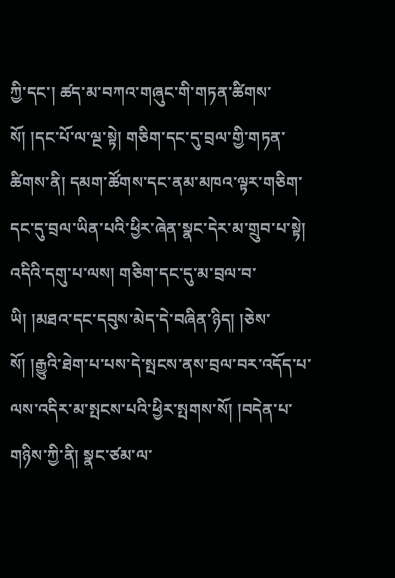ཀྱི་དང་། ཚད་མ་བཀའ་གཞུང་གི་གཏན་ཚིགས་སོ། །དང་པོ་ལ་ལྔ་སྟེ། གཅིག་དང་དུ་བྲལ་གྱི་གཏན་ཚིགས་ནི། དམག་ཚོགས་དང་ནམ་མཁའ་ལྟར་གཅིག་དང་དུ་བྲལ་ཡིན་པའི་ཕྱིར་ཞེན་སྣང་དེར་མ་གྲུབ་པ་སྟེ། འདིའི་དགུ་པ་ལས། གཅིག་དང་དུ་མ་བྲལ་བ་ཡི། །མཐའ་དང་དབུས་མེད་དེ་བཞིན་ཉིད། །ཅེས་སོ། །རྒྱུའི་ཐེག་པ་པས་དེ་སྤངས་ནས་བྲལ་བར་འདོད་པ་ལས་འདིར་མ་སྤངས་པའི་ཕྱིར་སྤགས་སོ། །བདེན་པ་གཉིས་ཀྱི་ནི། སྣང་ཙམ་ལ་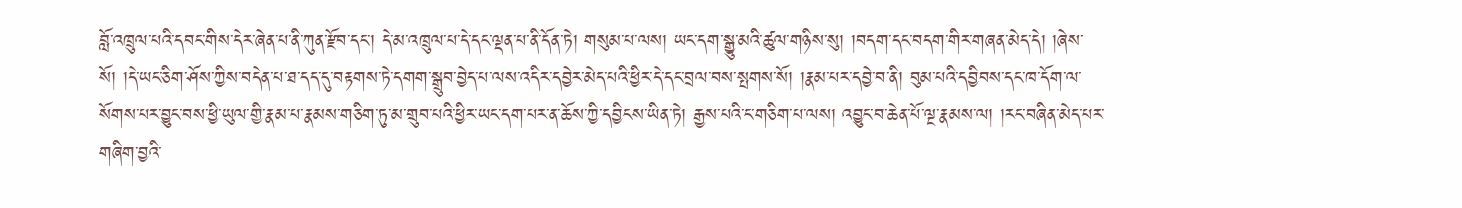བློ་འཁྲུལ་པའི་དབང་གིས་དེར་ཞེན་པ་ནི་ཀུན་རྫོབ་དང་། དེ་མ་འཁྲུལ་པ་དེ་དང་ལྡན་པ་ནི་དོན་ཏེ། གསུམ་པ་ལས། ཡང་དག་སྒྱུ་མའི་ཚུལ་གཉིས་སུ། །བདག་དང་བདག་གིར་གཞན་མེད་དེ། །ཞེས་སོ། །དེ་ཡང་ཅིག་ཤོས་ཀྱིས་བདེན་པ་ཐ་དད་དུ་བརྟགས་ཏེ་དགག་སྒྲུབ་བྱེད་པ་ལས་འདིར་དབྱེར་མེད་པའི་ཕྱིར་དེ་དང་བྲལ་བས་སྤགས་སོ། །རྣམ་པར་དབྱེ་བ་ནི། བུམ་པའི་དབྱིབས་དང་ཁ་དོག་ལ་སོགས་པར་བྱུང་བས་ཕྱི་ཡུལ་གྱི་རྣམ་པ་རྣམས་གཅིག་ཏུ་མ་གྲུབ་པའི་ཕྱིར་ཡང་དག་པར་ན་ཆོས་ཀྱི་དབྱིངས་ཡིན་ཏེ། རྒྱས་པའི་ང་གཅིག་པ་ལས། འབྱུང་བ་ཆེན་པོ་ལྔ་རྣམས་ལ། །རང་བཞིན་མེད་པར་གཞིག་བྱའི་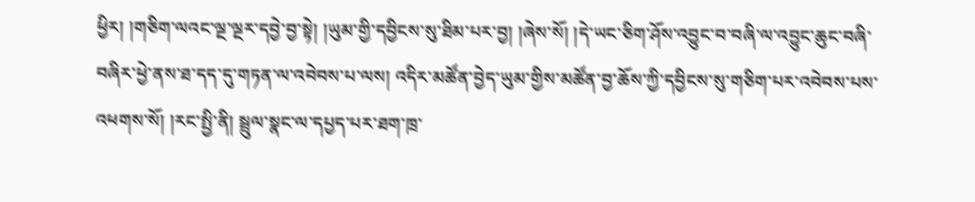ཕྱིར། །གཅིག་ལའང་ལྔ་ལྔར་དབྱེ་བྱ་སྟེ། །ཡུམ་གྱི་དབྱིངས་སུ་ཐིམ་པར་བྱ། །ཞེས་སོ། །དེ་ཡང་ཅིག་ཤོས་འབྱུང་བ་བཞི་ལ་འབྱུང་ཆུང་བཞི་བཞིར་ཕྱེ་ནས་ཐ་དད་དུ་གཏན་ལ་འབེབས་པ་ལས། འདིར་མཚོན་བྱེད་ཡུམ་གྱིས་མཚོན་བྱ་ཆོས་ཀྱི་དབྱིངས་སུ་གཅིག་པར་འབེབས་པས་འཕགས་སོ། །རང་སྤྱི་ནི། སྦྲུལ་སྣང་ལ་དཔྱད་པར་ཐག་ཁྲ་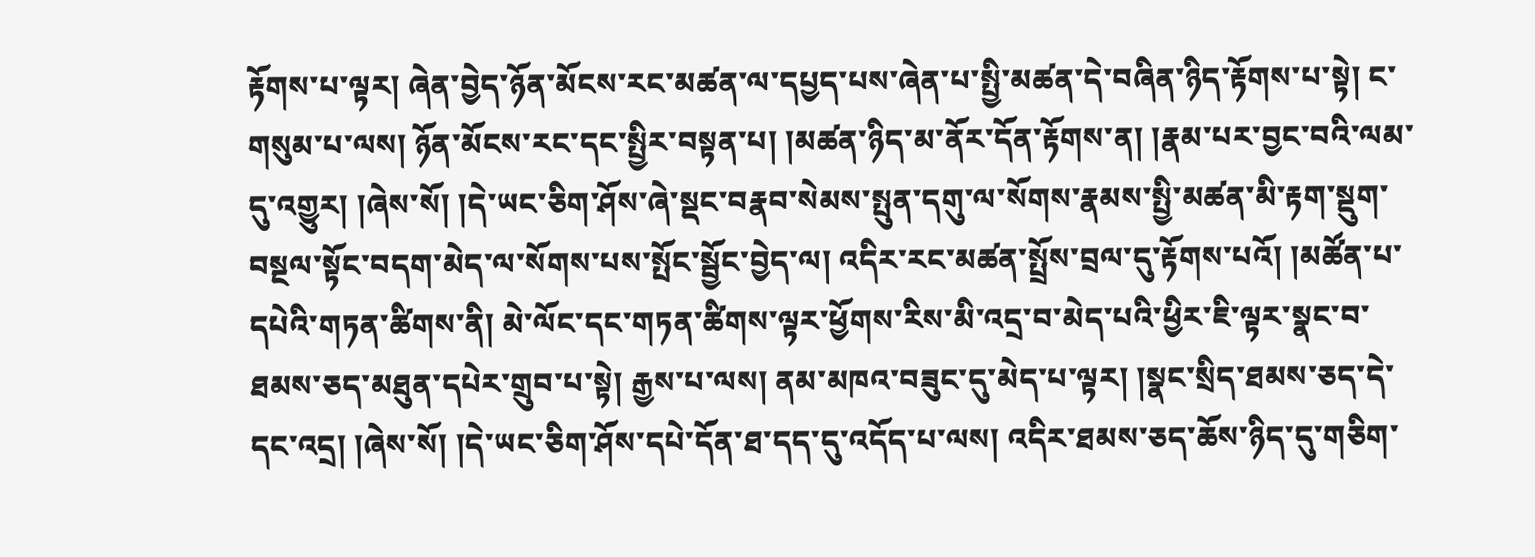རྟོགས་པ་ལྟར། ཞེན་བྱེད་ཉོན་མོངས་རང་མཚན་ལ་དཔྱད་པས་ཞེན་པ་སྤྱི་མཚན་དེ་བཞིན་ཉིད་རྟོགས་པ་སྟེ། ང་གསུམ་པ་ལས། ཉོན་མོངས་རང་དང་སྤྱིར་བསྟན་པ། །མཚན་ཉིད་མ་ནོར་དོན་རྟོགས་ན། །རྣམ་པར་བྱང་བའི་ལམ་དུ་འགྱུར། །ཞེས་སོ། །དེ་ཡང་ཅིག་ཤོས་ཞེ་སྡང་བརྣབ་སེམས་སྤུན་དགུ་ལ་སོགས་རྣམས་སྤྱི་མཚན་མི་རྟག་སྡུག་བསྔལ་སྟོང་བདག་མེད་ལ་སོགས་པས་སྤོང་སྦྱོང་བྱེད་ལ། འདིར་རང་མཚན་སྤྲོས་བྲལ་དུ་རྟོགས་པའོ། །མཚོན་པ་དཔེའི་གཏན་ཚིགས་ནི། མེ་ལོང་དང་གཏན་ཚིགས་ལྟར་ཕྱོགས་རིས་མི་འདྲ་བ་མེད་པའི་ཕྱིར་ཇི་ལྟར་སྣང་བ་ཐམས་ཅད་མཐུན་དཔེར་གྲུབ་པ་སྟེ། རྒྱས་པ་ལས། ནམ་མཁའ་བཟུང་དུ་མེད་པ་ལྟར། །སྣང་སྲིད་ཐམས་ཅད་དེ་དང་འདྲ། །ཞེས་སོ། །དེ་ཡང་ཅིག་ཤོས་དཔེ་དོན་ཐ་དད་དུ་འདོད་པ་ལས། འདིར་ཐམས་ཅད་ཆོས་ཉིད་དུ་གཅིག་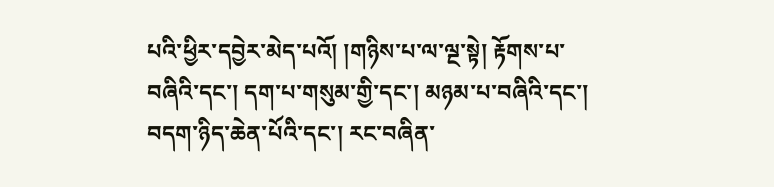པའི་ཕྱིར་དབྱེར་མེད་པའོ། །གཉིས་པ་ལ་ལྔ་སྟེ། རྟོགས་པ་བཞིའི་དང་། དག་པ་གསུམ་གྱི་དང་། མཉམ་པ་བཞིའི་དང་། བདག་ཉིད་ཆེན་པོའི་དང་། རང་བཞིན་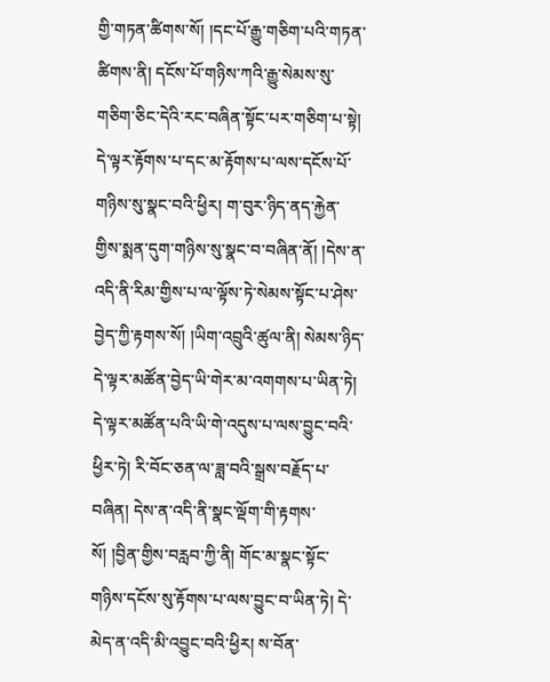གྱི་གཏན་ཚིགས་སོ། །དང་པོ་རྒྱུ་གཅིག་པའི་གཏན་ཚིགས་ནི། དངོས་པོ་གཉིས་ཀའི་རྒྱུ་སེམས་སུ་གཅིག་ཅིང་དེའི་རང་བཞིན་སྟོང་པར་གཅིག་པ་སྟེ། དེ་ལྟར་རྟོགས་པ་དང་མ་རྟོགས་པ་ལས་དངོས་པོ་གཉིས་སུ་སྣང་བའི་ཕྱིར། ག་བུར་ཉིད་ནད་རྐྱེན་གྱིས་སྨན་དུག་གཉིས་སུ་སྣང་བ་བཞིན་ནོ། །དེས་ན་འདི་ནི་རིམ་གྱིས་པ་ལ་ལྟོས་ཏེ་སེམས་སྟོང་པ་ཤེས་བྱེད་ཀྱི་རྟགས་སོ། །ཡིག་འབྲུའི་ཚུལ་ནི། སེམས་ཉིད་དེ་ལྟར་མཚོན་བྱེད་ཡི་གེར་མ་འགགས་པ་ཡིན་ཏེ། དེ་ལྟར་མཚོན་པའི་ཡི་གེ་འདུས་པ་ལས་བྱུང་བའི་ཕྱིར་ཏེ། རི་བོང་ཅན་ལ་ཟླ་བའི་སྒྲས་བརྗོད་པ་བཞིན། དེས་ན་འདི་ནི་སྣང་ལྡོག་གི་རྟགས་སོ། །བྱིན་གྱིས་བརླབ་ཀྱི་ནི། གོང་མ་སྣང་སྟོང་གཉིས་དངོས་སུ་རྟོགས་པ་ལས་བྱུང་བ་ཡིན་ཏེ། དེ་མེད་ན་འདི་མི་འབྱུང་བའི་ཕྱིར། ས་བོན་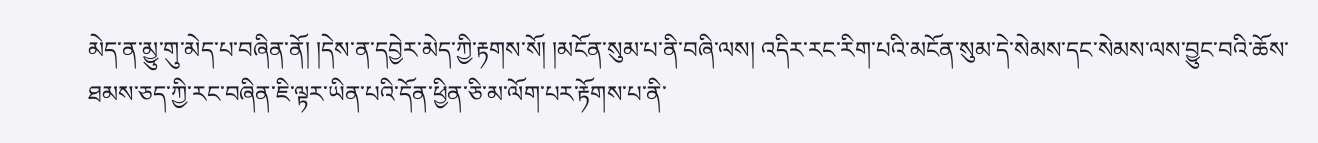མེད་ན་མྱུ་གུ་མེད་པ་བཞིན་ནོ། །དེས་ན་དབྱེར་མེད་ཀྱི་རྟགས་སོ། །མངོན་སུམ་པ་ནི་བཞི་ལས། འདིར་རང་རིག་པའི་མངོན་སུམ་དེ་སེམས་དང་སེམས་ལས་བྱུང་བའི་ཆོས་ཐམས་ཅད་ཀྱི་རང་བཞིན་ཇི་ལྟར་ཡིན་པའི་དོན་ཕྱིན་ཅི་མ་ལོག་པར་རྟོགས་པ་ནི་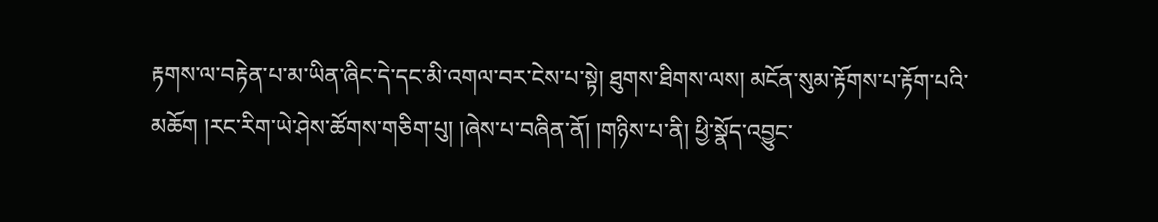རྟགས་ལ་བརྟེན་པ་མ་ཡིན་ཞིང་དེ་དང་མི་འགལ་བར་ངེས་པ་སྟེ། ཐུགས་ཐིགས་ལས། མངོན་སུམ་རྟོགས་པ་རྟོག་པའི་མཆོག །རང་རིག་ཡེ་ཤེས་ཚོགས་གཅིག་པུ། །ཞེས་པ་བཞིན་ནོ། །གཉིས་པ་ནི། ཕྱི་སྣོད་འབྱུང་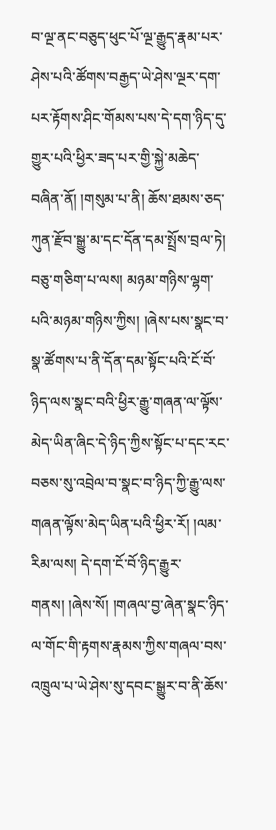བ་ལྔ་ནང་བཅུད་ཕུང་པོ་ལྔ་རྒྱུད་རྣམ་པར་ཤེས་པའི་ཚོགས་བརྒྱད་ཡེ་ཤེས་ལྔར་དག་པར་རྟོགས་ཤིང་གོམས་པས་དེ་དག་ཉིད་དུ་གྱུར་པའི་ཕྱིར་ཟད་པར་གྱི་སྐྱེ་མཆེད་བཞིན་ནོ། །གསུམ་པ་ནི། ཆོས་ཐམས་ཅད་ཀུན་རྫོབ་སྒྱུ་མ་དང་དོན་དམ་སྤྲོས་བྲལ་ཏེ། བཅུ་གཅིག་པ་ལས། མཉམ་གཉིས་ལྷག་པའི་མཉམ་གཉིས་ཀྱིས། །ཞེས་པས་སྣང་བ་སྣ་ཚོགས་པ་ནི་དོན་དམ་སྟོང་པའི་ངོ་བོ་ཉིད་ལས་སྣང་བའི་ཕྱིར་རྒྱུ་གཞན་ལ་ལྟོས་མེད་ཡིན་ཞིང་དེ་ཉིད་ཀྱིས་སྟོང་པ་དང་རང་བཅས་སུ་འབྲེལ་བ་སྣང་བ་ཉིད་ཀྱི་རྒྱུ་ལས་གཞན་ལྟོས་མེད་ཡིན་པའི་ཕྱིར་རོ། །ལམ་རིམ་ལས། དེ་དག་ངོ་བོ་ཉིད་རྒྱུར་གནས། །ཞེས་སོ། །གཞལ་བྱ་ཞེན་སྣང་ཉིད་ལ་གོང་གི་རྟགས་རྣམས་ཀྱིས་གཞལ་བས་འཁྲུལ་པ་ཡེ་ཤེས་སུ་དབང་སྒྱུར་བ་ནི་ཆོས་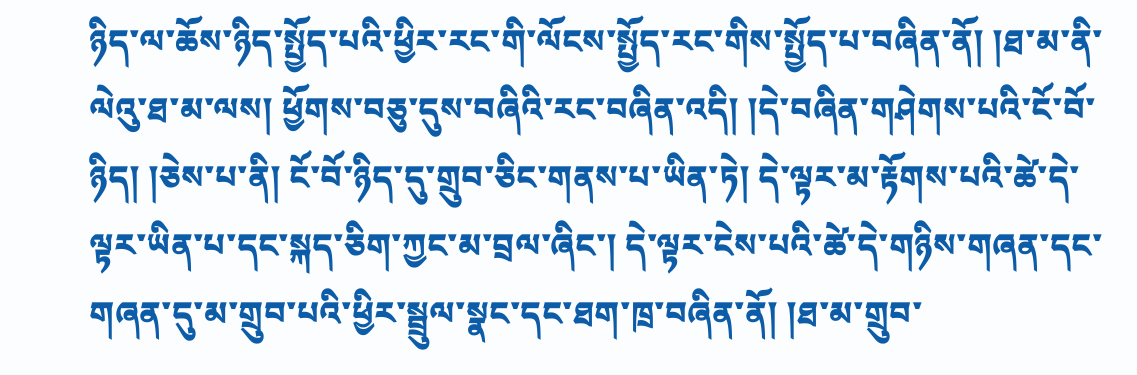ཉིད་ལ་ཆོས་ཉིད་སྤྱོད་པའི་ཕྱིར་རང་གི་ལོངས་སྤྱོད་རང་གིས་སྤྱོད་པ་བཞིན་ནོ། །ཐ་མ་ནི་ལེའུ་ཐ་མ་ལས། ཕྱོགས་བཅུ་དུས་བཞིའི་རང་བཞིན་འདི། །དེ་བཞིན་གཤེགས་པའི་ངོ་བོ་ཉིད། །ཅེས་པ་ནི། ངོ་བོ་ཉིད་དུ་གྲུབ་ཅིང་གནས་པ་ཡིན་ཏེ། དེ་ལྟར་མ་རྟོགས་པའི་ཚེ་དེ་ལྟར་ཡིན་པ་དང་སྐད་ཅིག་ཀྱང་མ་བྲལ་ཞིང་། དེ་ལྟར་ངེས་པའི་ཚེ་དེ་གཉིས་གཞན་དང་གཞན་དུ་མ་གྲུབ་པའི་ཕྱིར་སྦྲུལ་སྣང་དང་ཐག་ཁྲ་བཞིན་ནོ། །ཐ་མ་གྲུབ་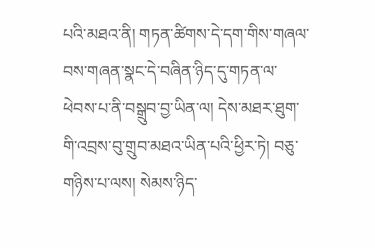པའི་མཐའ་ནི། གཏན་ཚིགས་དེ་དག་གིས་གཞལ་བས་གཞན་སྣང་དེ་བཞིན་ཉིད་དུ་གཏན་ལ་ཕེབས་པ་ནི་བསྒྲུབ་བྱ་ཡིན་ལ། དེས་མཐར་ཐུག་གི་འབྲས་བུ་གྲུབ་མཐའ་ཡིན་པའི་ཕྱིར་ཏེ། བཅུ་གཉིས་པ་ལས། སེམས་ཉིད་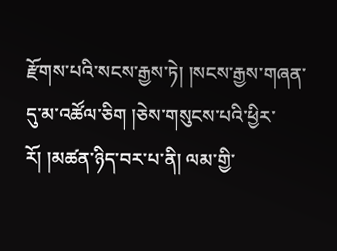རྫོགས་པའི་སངས་རྒྱས་ཏེ། །སངས་རྒྱས་གཞན་དུ་མ་འཚོལ་ཅིག །ཅེས་གསུངས་པའི་ཕྱིར་རོ། །མཚན་ཉིད་བར་པ་ནི། ལམ་གྱི་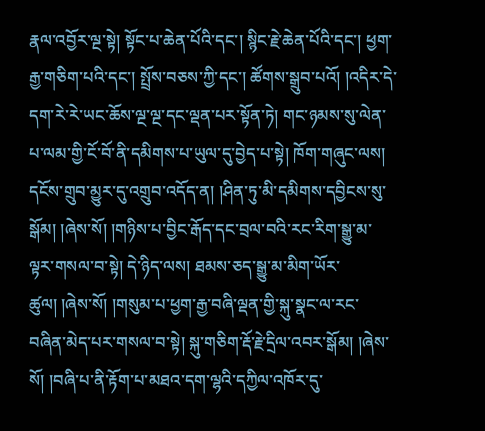རྣལ་འབྱོར་ལྔ་སྟེ། སྟོང་པ་ཆེན་པོའི་དང་། སྙིང་རྗེ་ཆེན་པོའི་དང་། ཕྱག་རྒྱ་གཅིག་པའི་དང་། སྤྲོས་བཅས་ཀྱི་དང་། ཚོགས་སྒྲུབ་པའོ། །འདིར་དེ་དག་རེ་རེ་ཡང་ཆོས་ལྔ་ལྔ་དང་ལྡན་པར་སྟོན་ཏེ། གང་ཉམས་སུ་ལེན་པ་ལམ་གྱི་ངོ་བོ་ནི་དམིགས་པ་ཡུལ་དུ་བྱེད་པ་སྟེ། ཁོག་གཞུང་ལས། དངོས་གྲུབ་མྱུར་དུ་འགྲུབ་འདོད་ན། །ཤིན་ཏུ་མི་དམིགས་དབྱིངས་སུ་སྒོམ། །ཞེས་སོ། །གཉིས་པ་བྱིང་རྒོད་དང་བྲལ་བའི་རང་རིག་སྒྱུ་མ་ལྟར་གསལ་བ་སྟེ། དེ་ཉིད་ལས། ཐམས་ཅད་སྒྱུ་མ་མིག་ཡོར་ཚུལ། །ཞེས་སོ། །གསུམ་པ་ཕྱག་རྒྱ་བཞི་ལྡན་གྱི་སྐུ་སྣང་ལ་རང་བཞིན་མེད་པར་གསལ་བ་སྟེ། སྐུ་གཅིག་རྡོ་རྗེ་དྲིལ་འབར་སྒོམ། །ཞེས་སོ། །བཞི་པ་ནི་རྟོག་པ་མཐའ་དག་ལྷའི་དཀྱིལ་འཁོར་དུ་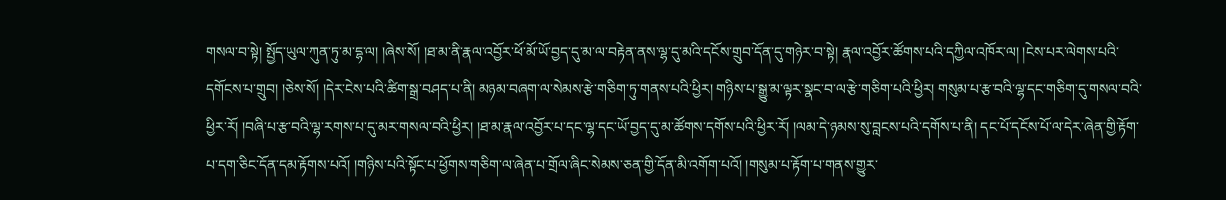གསལ་བ་སྟེ། སྤྱོད་ཡུལ་ཀུན་ཏུ་མ་དྷ་ལ། །ཞེས་སོ། །ཐ་མ་ནི་རྣལ་འབྱོར་ཕོ་མོ་ཡོ་བྱད་དུ་མ་ལ་བརྟེན་ནས་ལྷ་དུ་མའི་དངོས་གྲུབ་དོན་དུ་གཉེར་བ་སྟེ། རྣལ་འབྱོར་ཚོགས་པའི་དཀྱིལ་འཁོར་ལ། །ངེས་པར་ལེགས་པའི་དགོངས་པ་གྲུབ། །ཅེས་སོ། །དེར་ངེས་པའི་ཚིག་སྒྲ་བཤད་པ་ནི། མཉམ་བཞག་ལ་སེམས་རྩེ་གཅིག་ཏུ་གནས་པའི་ཕྱིར། གཉིས་པ་སྒྱུ་མ་ལྟར་སྣང་བ་ལ་རྩེ་གཅིག་པའི་ཕྱིར། གསུམ་པ་རྩ་བའི་ལྷ་དང་གཅིག་དུ་གསལ་བའི་ཕྱིར་རོ། །བཞི་པ་རྩ་བའི་ལྷ་རགས་པ་དུ་མར་གསལ་བའི་ཕྱིར། །ཐ་མ་རྣལ་འབྱོར་པ་དང་ལྷ་དང་ཡོ་བྱད་དུ་མ་ཚོགས་དགོས་པའི་ཕྱིར་རོ། །ལམ་དེ་ཉམས་སུ་བླངས་པའི་དགོས་པ་ནི། དང་པོ་དངོས་པོ་ལ་དེར་ཞེན་གྱི་རྟོག་པ་དག་ཅིང་དོན་དམ་རྟོགས་པའོ། །གཉིས་པའི་སྟོང་པ་ཕྱོགས་གཅིག་ལ་ཞེན་པ་གྲོལ་ཞིང་སེམས་ཅན་གྱི་དོན་མི་འགོག་པའོ། །གསུམ་པ་རྟོག་པ་གནས་གྱུར་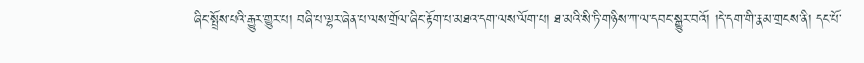ཞིང་སྤྲོས་པའི་རྒྱུར་གྱུར་པ། བཞི་པ་ལྷར་ཞེན་པ་ལས་གྲོལ་ཞིང་རྟོག་པ་མཐའ་དག་ལས་ལོག་པ། ཐ་མའི་སི་ཏི་གཉིས་ཀ་ལ་དབང་སྒྱུར་བའོ། །དེ་དག་གི་རྣམ་གྲངས་ནི། དང་པོ་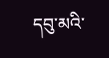དབུ་མའི་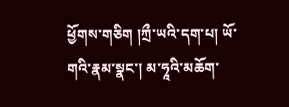ཕྱོགས་གཅིག །ཀྲྀ་ཡའི་དག་པ། ཡོ་གའི་རྣམ་སྣང་། མ་ཧཱའི་མཆོག་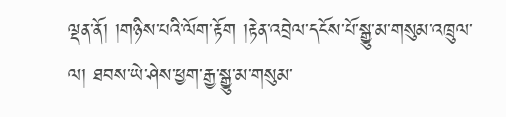ལྡན་ནོ། །གཉིས་པའི་ལོག་རྟོག །རྟེན་འབྲེལ་དངོས་པོ་སྒྱུ་མ་གསུམ་འཁྲུལ་ལ། ཐབས་ཡེ་ཤེས་ཕྱག་རྒྱ་སྒྱུ་མ་གསུམ་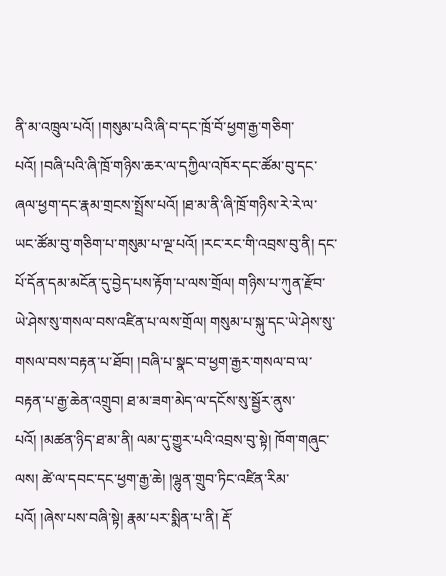ནི་མ་འཁྲུལ་པའོ། །གསུམ་པའི་ཞི་བ་དང་ཁྲོ་བོ་ཕྱག་རྒྱ་གཅིག་པའོ། །བཞི་པའི་ཞི་ཁྲོ་གཉིས་ཆར་ལ་དཀྱིལ་འཁོར་དང་ཚོམ་བུ་དང་ཞལ་ཕྱག་དང་རྣམ་གྲངས་སྤྲོས་པའོ། །ཐ་མ་ནི་ཞི་ཁྲོ་གཉིས་རེ་རེ་ལ་ཡང་ཚོམ་བུ་གཅིག་པ་གསུམ་པ་ལྔ་པའོ། །རང་རང་གི་འབྲས་བུ་ནི། དང་པོ་དོན་དམ་མངོན་དུ་བྱེད་པས་རྟོག་པ་ལས་གྲོལ། གཉིས་པ་ཀུན་རྫོབ་ཡེ་ཤེས་སུ་གསལ་བས་འཛིན་པ་ལས་གྲོལ། གསུམ་པ་སྐུ་དང་ཡེ་ཤེས་སུ་གསལ་བས་བརྟན་པ་ཐོབ། །བཞི་པ་སྣང་བ་ཕྱག་རྒྱར་གསལ་བ་ལ་བརྟན་པ་རྒྱ་ཆེན་འགྲུབ། ཐ་མ་ཟག་མེད་ལ་དངོས་སུ་སྦྱོར་ནུས་པའོ། །མཚན་ཉིད་ཐ་མ་ནི། ལམ་དུ་གྱུར་པའི་འབྲས་བུ་སྟེ། ཁོག་གཞུང་ལས། ཚེ་ལ་དབང་དང་ཕྱག་རྒྱ་ཆེ། །ལྷུན་གྲུབ་ཏིང་འཛིན་རིམ་པའོ། །ཞེས་པས་བཞི་སྟེ། རྣམ་པར་སྨིན་པ་ནི། རྡོ་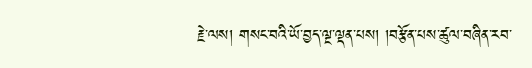རྗེ་ལས། གསང་བའི་ཡོ་བྱད་ལྔ་ལྡན་པས། །བརྩོན་པས་ཚུལ་བཞིན་རབ་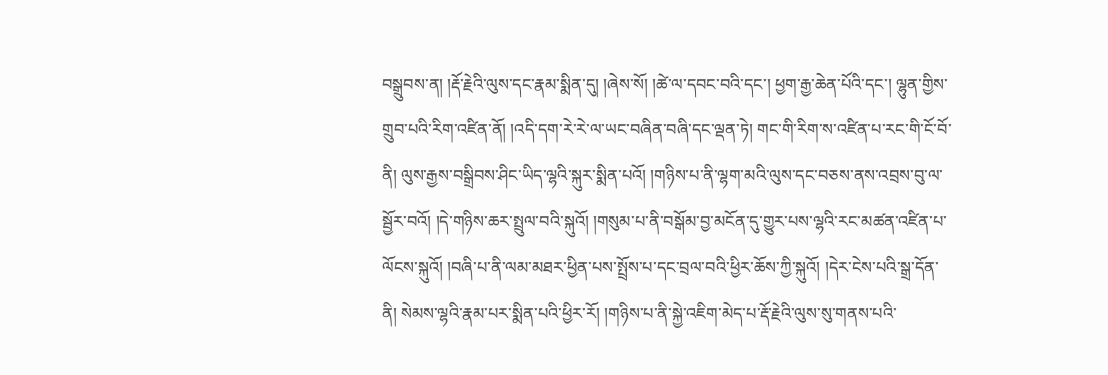བསྒྲུབས་ན། །རྡོ་རྗེའི་ལུས་དང་རྣམ་སྨིན་དུ། །ཞེས་སོ། །ཚེ་ལ་དབང་བའི་དང་། ཕྱག་རྒྱ་ཆེན་པོའི་དང་། ལྷུན་གྱིས་གྲུབ་པའི་རིག་འཛིན་ནོ། །འདི་དག་རེ་རེ་ལ་ཡང་བཞིན་བཞི་དང་ལྡན་ཏེ། གང་གི་རིག་ས་འཛིན་པ་རང་གི་ངོ་བོ་ནི། ལུས་རྒྱས་བསྒྲིབས་ཤིང་ཡིད་ལྷའི་སྐུར་སྨིན་པའོ། །གཉིས་པ་ནི་ལྷག་མའི་ལུས་དང་བཅས་ནས་འབྲས་བུ་ལ་སྦྱོར་བའོ། །དེ་གཉིས་ཆར་སྤྲུལ་བའི་སྐུའོ། །གསུམ་པ་ནི་བསྒོམ་བྱ་མངོན་དུ་གྱུར་པས་ལྷའི་རང་མཚན་འཛིན་པ་ལོངས་སྐུའོ། །བཞི་པ་ནི་ལམ་མཐར་ཕྱིན་པས་སྤྲོས་པ་དང་བྲལ་བའི་ཕྱིར་ཆོས་ཀྱི་སྐུའོ། །དེར་ངེས་པའི་སྒྲ་དོན་ནི། སེམས་ལྷའི་རྣམ་པར་སྨིན་པའི་ཕྱིར་རོ། །གཉིས་པ་ནི་སྐྱེ་འཇིག་མེད་པ་རྡོ་རྗེའི་ལུས་སུ་གནས་པའི་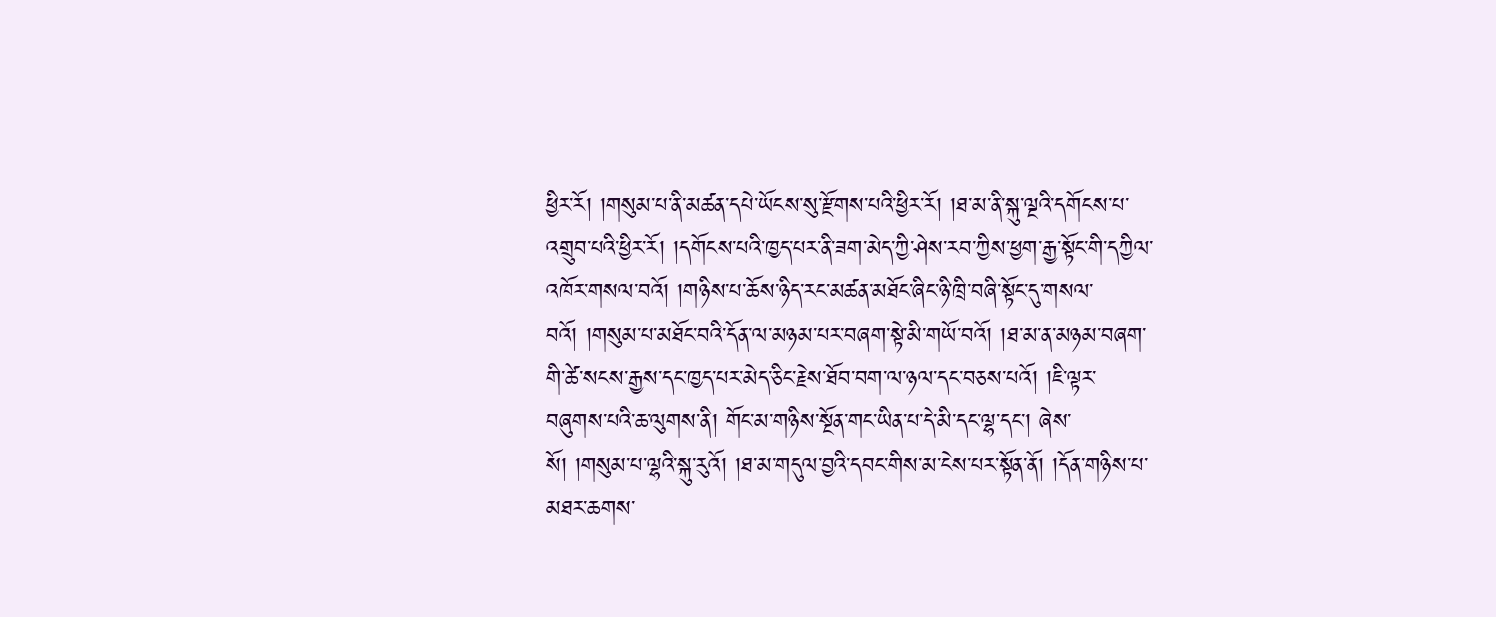ཕྱིར་རོ། །གསུམ་པ་ནི་མཚན་དཔེ་ཡོངས་སུ་རྫོགས་པའི་ཕྱིར་རོ། །ཐ་མ་ནི་སྐུ་ལྔའི་དགོངས་པ་འགྲུབ་པའི་ཕྱིར་རོ། །དགོངས་པའི་ཁྱད་པར་ནི་ཟག་མེད་ཀྱི་ཤེས་རབ་ཀྱིས་ཕྱག་རྒྱ་སྟོང་གི་དཀྱིལ་འཁོར་གསལ་བའོ། །གཉིས་པ་ཆོས་ཉིད་རང་མཚན་མཐོང་ཞིང་ཉི་ཁྲི་བཞི་སྟོང་དུ་གསལ་བའོ། །གསུམ་པ་མཐོང་བའི་དོན་ལ་མཉམ་པར་བཞག་སྟེ་མི་གཡོ་བའོ། །ཐ་མ་ན་མཉམ་བཞག་གི་ཚེ་སངས་རྒྱས་དང་ཁྱད་པར་མེད་ཅིང་རྗེས་ཐོབ་བག་ལ་ཉལ་དང་བཅས་པའོ། །ཇི་ལྟར་བཞུགས་པའི་ཆ་ལུགས་ནི། གོང་མ་གཉིས་སྔོན་གང་ཡིན་པ་དེ་མི་དང་ལྷ་དང་། ཞེས་སོ། །གསུམ་པ་ལྷའི་སྐུ་རུའོ། །ཐ་མ་གདུལ་བྱའི་དབང་གིས་མ་ངེས་པར་སྟོན་ནོ། །དོན་གཉིས་པ་མཐར་ཆགས་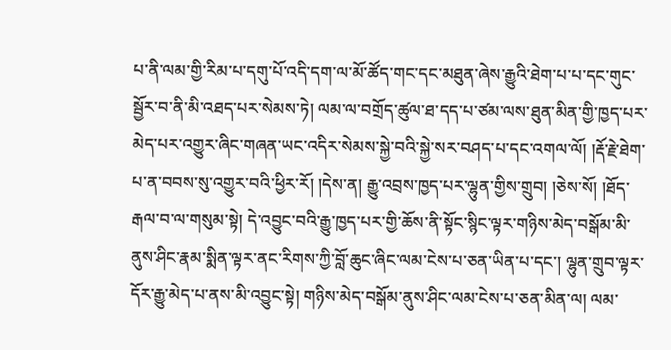པ་ནི་ལམ་གྱི་རིམ་པ་དགུ་པོ་འདི་དག་ལ་མོ་ཚོད་གང་དང་མཐུན་ཞེས་རྒྱུའི་ཐེག་པ་པ་དང་གུང་སྦྱོར་བ་ནི་མི་འཐད་པར་སེམས་ཏེ། ལམ་ལ་བགྲོད་ཚུལ་ཐ་དད་པ་ཙམ་ལས་ཐུན་མིན་གྱི་ཁྱད་པར་མེད་པར་འགྱུར་ཞིང་གཞན་ཡང་འདིར་སེམས་སྐྱེ་བའི་སྐྱེ་སར་བཤད་པ་དང་འགལ་ལོ། །རྡོ་རྗེ་ཐེག་པ་ན་བབས་སུ་འགྱུར་བའི་ཕྱིར་རོ། །དེས་ན། རྒྱུ་འབྲས་ཁྱད་པར་ལྷུན་གྱིས་གྲུབ། །ཅེས་སོ། །ཐོད་རྒལ་བ་ལ་གསུམ་སྟེ། དེ་འབྱུང་བའི་རྒྱུ་ཁྱད་པར་གྱི་ཆོས་ནི་སྟོང་སྙིང་ལྟར་གཉིས་མེད་བསྒོམ་མི་ནུས་ཤིང་རྣམ་སྨིན་ལྟར་ནང་རིགས་ཀྱི་བློ་ཆུང་ཞིང་ལམ་ངེས་པ་ཅན་ཡིན་པ་དང་། ལྷུན་གྲུབ་ལྟར་དོར་རྒྱུ་མེད་པ་ནས་མི་འབྱུང་སྟེ། གཉིས་མེད་བསྒོམ་ནུས་ཤིང་ལམ་ངེས་པ་ཅན་མིན་ལ། ལམ་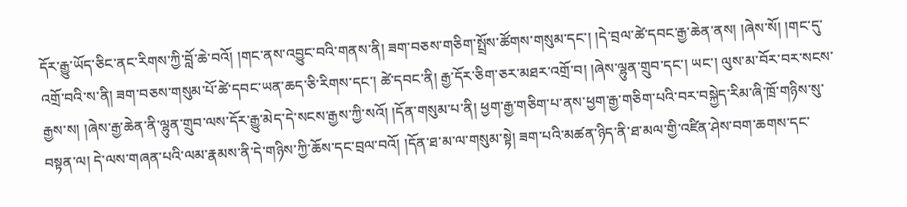དོར་རྒྱུ་ཡོད་ཅིང་ནང་རིགས་ཀྱི་བློ་ཆེ་བའོ། །གང་ནས་འབྱུང་བའི་གནས་ནི། ཟག་བཅས་གཅིག་སྤྲོས་ཚོགས་གསུམ་དང་། །དེ་བྲལ་ཚེ་དབང་རྒྱ་ཆེན་ནས། །ཞེས་སོ། །གང་དུ་འགྲོ་བའི་ས་ནི། ཟག་བཅས་གསུམ་པོ་ཚེ་དབང་ཡན་ཆད་ཅི་རིགས་དང་། ཚེ་དབང་ནི། རྒྱ་དོར་ཅིག་ཅར་མཐར་འགྲོ་བ། །ཞེས་ལྷུན་གྲུབ་དང་། ཡང་། ལུས་མ་བོར་བར་སངས་རྒྱས་ས། །ཞེས་རྒྱ་ཆེན་ནི་ལྷུན་གྲུབ་ལས་དོར་རྒྱུ་མེད་དེ་སངས་རྒྱས་ཀྱི་སའོ། །དོན་གསུམ་པ་ནི། ཕྱག་རྒྱ་གཅིག་པ་ནས་ཕྱག་རྒྱ་གཅིག་པའི་བར་བསྐྱེད་རིམ་ཞི་ཁྲོ་གཉིས་སུ་བསྟན་ལ། དེ་ལས་གཞན་པའི་ལམ་རྣམས་ནི་དེ་གཉིས་ཀྱི་ཆོས་དང་བྲལ་བའོ། །དོན་ཐ་མ་ལ་གསུམ་སྟེ། ཟག་པའི་མཚན་ཉིད་ནི་ཐ་མལ་གྱི་འཛིན་ཤེས་བག་ཆགས་དང་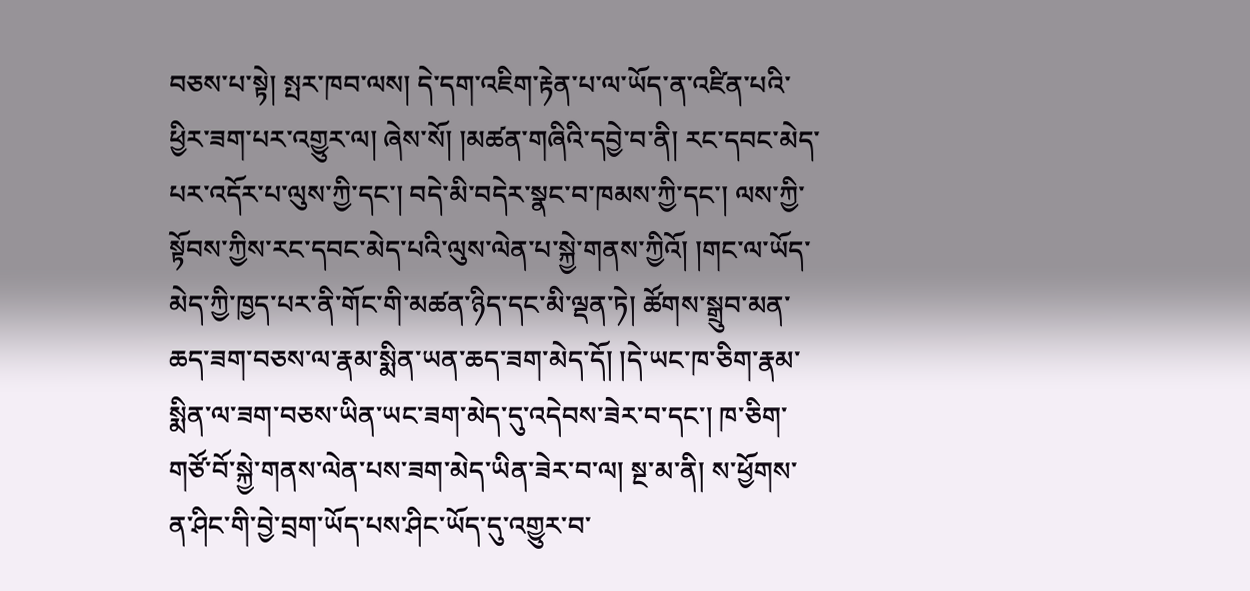བཅས་པ་སྟེ། སྤར་ཁབ་ལས། དེ་དག་འཇིག་རྟེན་པ་ལ་ཡོད་ན་འཛིན་པའི་ཕྱིར་ཟག་པར་འགྱུར་ལ། ཞེས་སོ། །མཚན་གཞིའི་དབྱེ་བ་ནི། རང་དབང་མེད་པར་འདོར་པ་ལུས་ཀྱི་དང་། བདེ་མི་བདེར་སྣང་བ་ཁམས་ཀྱི་དང་། ལས་ཀྱི་སྟོབས་ཀྱིས་རང་དབང་མེད་པའི་ལུས་ལེན་པ་སྐྱེ་གནས་ཀྱིའོ། །གང་ལ་ཡོད་མེད་ཀྱི་ཁྱད་པར་ནི་གོང་གི་མཚན་ཉིད་དང་མི་ལྡན་ཏེ། ཚོགས་སྒྲུབ་མན་ཆད་ཟག་བཅས་ལ་རྣམ་སྨིན་ཡན་ཆད་ཟག་མེད་དོ། །དེ་ཡང་ཁ་ཅིག་རྣམ་སྨིན་ལ་ཟག་བཅས་ཡིན་ཡང་ཟག་མེད་དུ་འདེབས་ཟེར་བ་དང་། ཁ་ཅིག་གཙོ་བོ་སྐྱེ་གནས་ལེན་པས་ཟག་མེད་ཡིན་ཟེར་བ་ལ། སྔ་མ་ནི། ས་ཕྱོགས་ན་ཤིང་གི་བྱེ་བྲག་ཡོད་པས་ཤིང་ཡོད་དུ་འགྱུར་བ་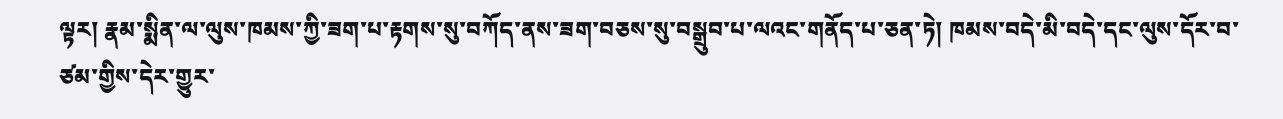ལྟར། རྣམ་སྨིན་ལ་ལུས་ཁམས་ཀྱི་ཟག་པ་རྟགས་སུ་བཀོད་ནས་ཟག་བཅས་སུ་བསྒྲུབ་པ་ལའང་གནོད་པ་ཅན་ཏེ། ཁམས་བདེ་མི་བདེ་དང་ལུས་དོར་བ་ཙམ་གྱིས་དེར་གྱུར་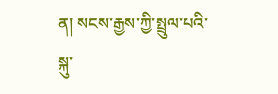ན། སངས་རྒྱས་ཀྱི་སྤྲུལ་པའི་སྐུ་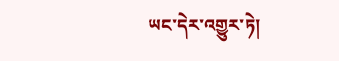ཡང་དེར་འགྱུར་ཏེ།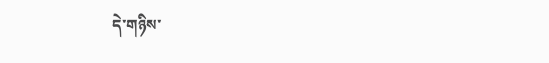དེ་གཉིས་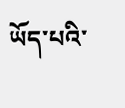ཡོད་པའི་